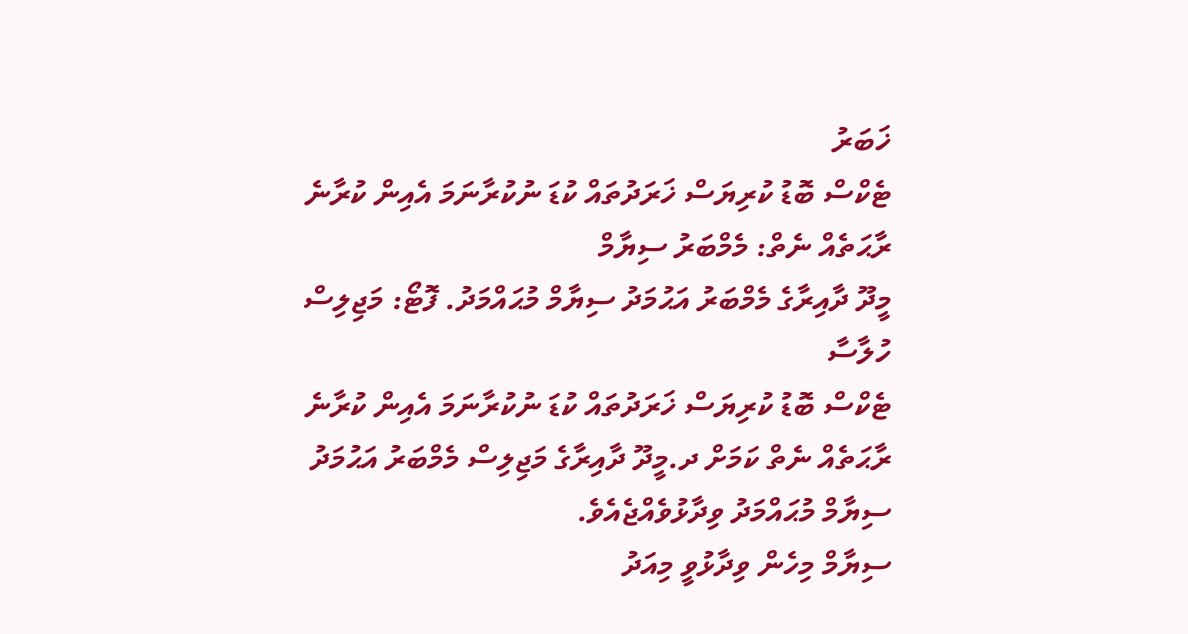ޚަބަރު
ޓެކްސް ބޮޑު ކުރިޔަސް ޚަރަދުތައް ކުޑަ ނުކުރާނަމަ އެއިން ކުރާނެ ރާޙަތެއް ނެތް: މެމްބަރު ސިޔާމް
މީދޫ ދާއިރާގެ މެމްބަރު އަޙުމަދު ސިޔާމް މުޙައްމަދު. ފޮޓޯ: މަޖިލިސް
ހުލާސާ
ޓެކްސް ބޮޑު ކުރިޔަސް ޚަރަދުތައް ކުޑަ ނުކުރާނަމަ އެއިން ކުރާނެ ރާޙަތެއް ނެތް ކަމަށް ދ.މީދޫ ދާއިރާގެ މަޖިލިސް މެމްބަރު އަޙުމަދު ސިޔާމް މުޙައްމަދު ވިދާޅުވެއްޖެއެވެ.
ސިޔާމް މިހެން ވިދާޅުވީ މިއަދު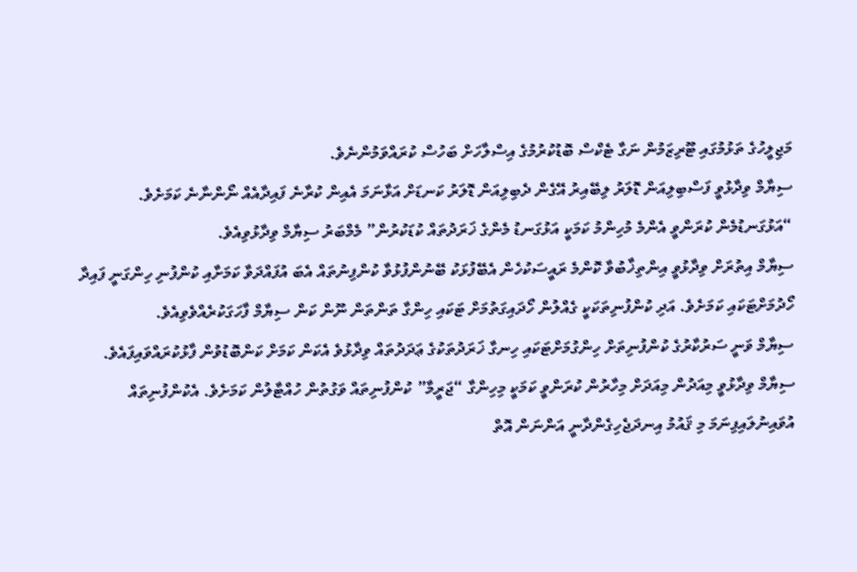މަޖިލީހުގެ ތަޅުމުގައި ޓޫރިޒަމުން ނަގާ ޓެކްސް ބޮޑުކުރުމުގެ އިސްލާހަށް ބަހުސް ކުރައްވަމުންނެވެ.
ސިޔާމް ވިދާޅުވީ ފަސްބިލިއަން ޑޮލަރު ލިބޭއިރު އޭގެން ދެބިލިއަން ޑޮލަރު ކަނޑަށް އަޅާނަމަ އެއިން ކުރާނެ ފައިދާއެއް ނޯންނާނެ ކަމަށެވެ.
“އަޅުގަނޑުމެން ކުރަންވީ އެންމެ މުހިންމު ކަމަކީ އަޅުގަނޑު މެންގެ ޚަރަދުތައް ކުޑަކުރުން” މެމްބަރު ސިޔާމް ވިދާޅުވިއެވެ.
ސިޔާމް އިތުރަށް ވިދާޅުވީ އިންތިޚާބުވާ ކޮންމެ ރައީސަކުހެން އެބޭފުޅަކު ބޭނުންފުޅުވާ ކުންފިނުތައް އެބަ އުފައްދަވާ ކަމަށާއި ކުންފުނި ހިންގަނީ ފައިދާ ހޯދުމަށްޓަކައި ކަމަށެވެ. އަދި ކުންފުނިތަކަކީ ގެއްލުން ހޯދައިގަތުމަށް ޓަކައި ހިންގާ ތަންތަން ނޫން ކަން ސިޔާމް ފާހަގަކުރެއްވެވިއެވެ.
ސިޔާމް ވަނީ ސަރުކާރުގެ ކުންފުނިތަށް ހިންގުމަށްޓަކައި ހިނގާ ޚަރަދުތަކުގެ ޢަދަދުތައް ވިދާޅުވެ އެކަން ކަމަށް ކަންބޮޑުވުން ފާޅުކުރައްވައިފައެވެ.
ސިޔާމް ވިދާޅުވީ މިއަދުން މިއަދަށް މިހާރުން ކުރަންވީ ކަމަކީ މިހިންގާ “ޖަރީމާ” ކުންފުނިތައް ވަގުތުން ހުއްޓާލުން ކަމަށެވެ. އެކުންފުނިތައް އުވައިނުލައިފިނަމަ މި ޤައުމު އިނދަޖެހިގެންދާނީ އަންނަން އޮތް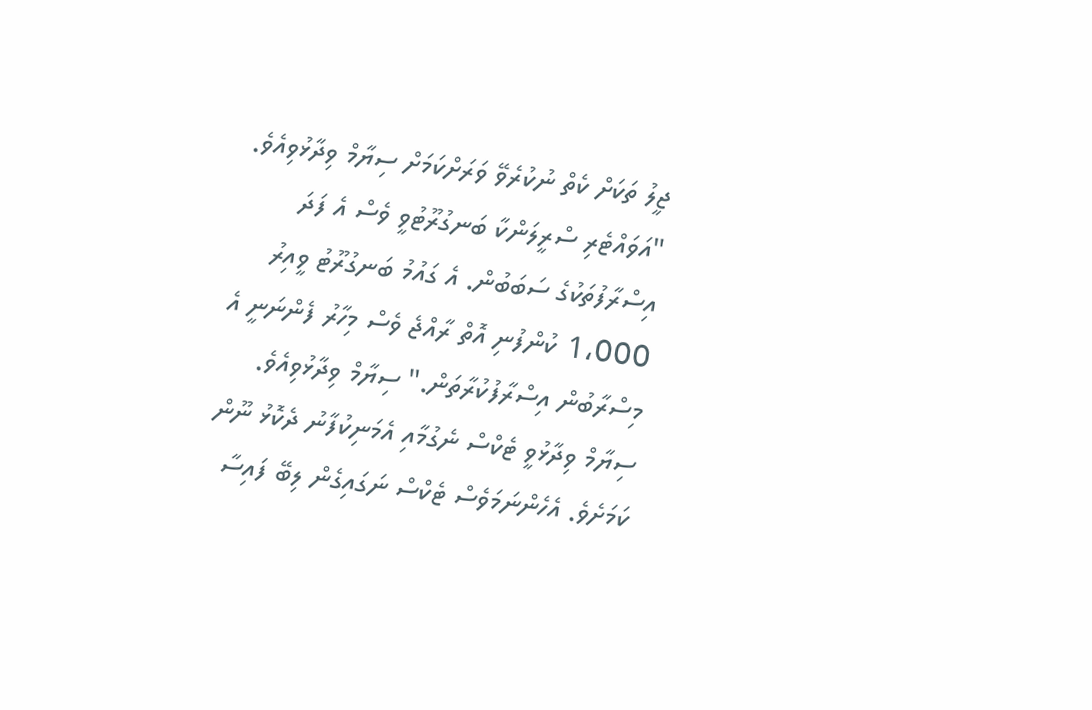ޖީލު ތަކަށް ކެތް ނުކުރެވޭ ވަރަށްކަމަށް ސިޔާމް ވިދާޅުވިއެވެ.
"އަވައްޓެރި ސްރީލަންކާ ބަނގުރޫޓުވީ ވެސް އެ ފަދަ އިސްރާފުތަކުގެ ސަބަބުން. އެ ގައުމު ބަނގުރޫޓު ވީއިރު 1،000 ކުންފުނި އޮތް ރާއްޖެ ވެސް މިހާރު ފެންނަނީ އެ މިސްރާބުން އިސްރާފުކުރާތަން." ސިޔާމް ވިދާޅުވިއެވެ.
ސިޔާމް ވިދާޅުވީ ޓެކްސް ނެގުމާއި އެމަނިކުފާނު ދެކޮޅު ނޫން ކަމަށެވެ. އެހެންނަމަވެސް ޓެކްސް ނަގައިގެން ލިބޭ ފައިސާ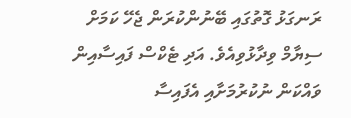ރަނގަޅު ގޮތުގައި ބޭނުންކުރަން ޖެހޭ ކަމަށް ސިޔާމް ވިދާޅުވިއެވެ. އަދި ޓެކްސް ފައިސާއިން ވައްކަން ނުކުރުމަށާއި އެފައިސާ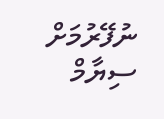ނުފޭރުމަށް ސިޔާމް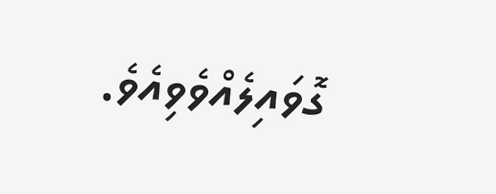ގޮވައިލެއްވެވިއެވެ.